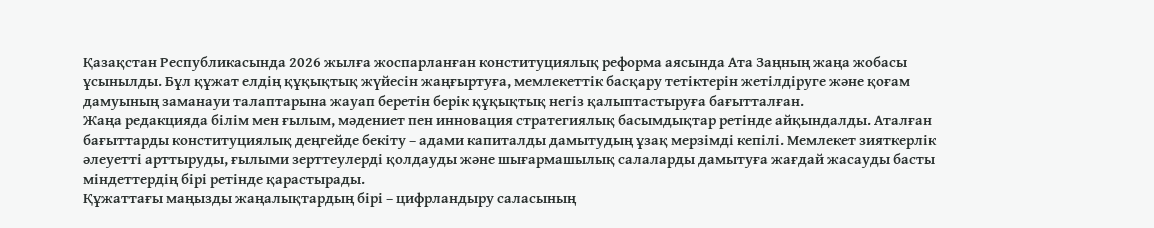Қазақстан Республикасында 2026 жылға жоспарланған конституциялық реформа аясында Ата Заңның жаңа жобасы ұсынылды. Бұл құжат елдің құқықтық жүйесін жаңғыртуға, мемлекеттік басқару тетіктерін жетілдіруге және қоғам дамуының заманауи талаптарына жауап беретін берік құқықтық негіз қалыптастыруға бағытталған.
Жаңа редакцияда білім мен ғылым, мәдениет пен инновация стратегиялық басымдықтар ретінде айқындалды. Аталған бағыттарды конституциялық деңгейде бекіту – адами капиталды дамытудың ұзақ мерзімді кепілі. Мемлекет зияткерлік әлеуетті арттыруды, ғылыми зерттеулерді қолдауды және шығармашылық салаларды дамытуға жағдай жасауды басты міндеттердің бірі ретінде қарастырады.
Құжаттағы маңызды жаңалықтардың бірі – цифрландыру саласының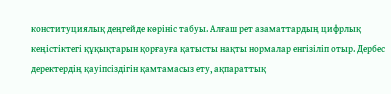конституциялық деңгейде көрініс табуы. Алғаш рет азаматтардың цифрлық кеңістіктегі құқықтарын қорғауға қатысты нақты нормалар енгізіліп отыр. Дербес деректердің қауіпсіздігін қамтамасыз ету, ақпараттық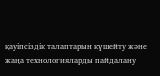қауіпсіздік талаптарын күшейту және жаңа технологияларды пайдалану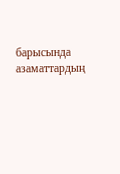барысында азаматтардың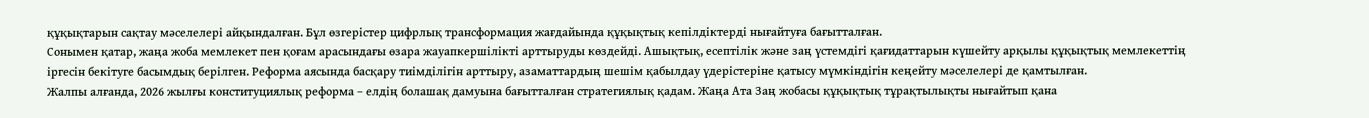құқықтарын сақтау мәселелері айқындалған. Бұл өзгерістер цифрлық трансформация жағдайында құқықтық кепілдіктерді нығайтуға бағытталған.
Сонымен қатар, жаңа жоба мемлекет пен қоғам арасындағы өзара жауапкершілікті арттыруды көздейді. Ашықтық, есептілік және заң үстемдігі қағидаттарын күшейту арқылы құқықтық мемлекеттің іргесін бекітуге басымдық берілген. Реформа аясында басқару тиімділігін арттыру, азаматтардың шешім қабылдау үдерістеріне қатысу мүмкіндігін кеңейту мәселелері де қамтылған.
Жалпы алғанда, 2026 жылғы конституциялық реформа – елдің болашақ дамуына бағытталған стратегиялық қадам. Жаңа Ата Заң жобасы құқықтық тұрақтылықты нығайтып қана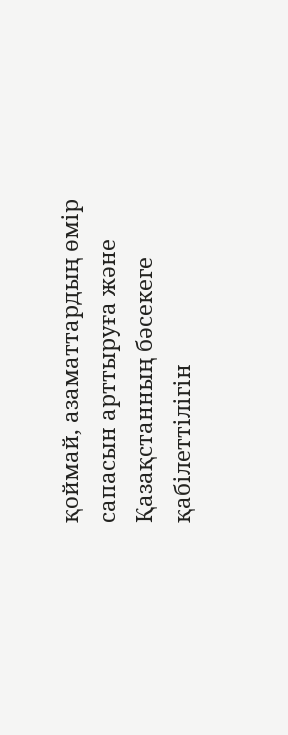қоймай, азаматтардың өмір сапасын арттыруға және Қазақстанның бәсекеге қабілеттілігін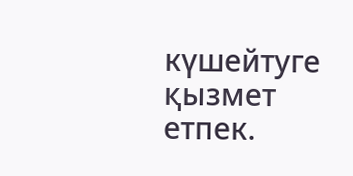күшейтуге қызмет етпек.